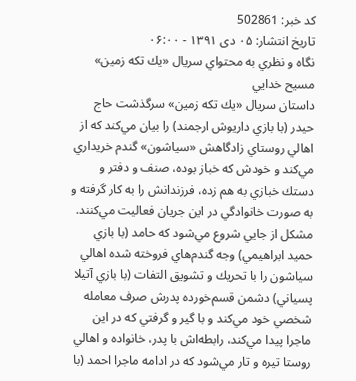کد خبر: 502861
تاریخ انتشار: ۰۵ دی ۱۳۹۱ - ۰۶:۰۰
نگاه و نظري به محتواي سريال «يك تكه زمين»
مسيح خدايي
داستان سريال «يك تكه زمين» سرگذشت حاج حيدر (با بازي داريوش ارجمند) را بيان مي‌كند كه از اهالي روستاي زادگاهش «سياشون» گندم خريداري مي‌كند و خودش كه خباز بوده، صنف و دفتر و دستك خبازي به هم زده، فرزندانش را به كار گرفته و به صورت خانوادگي در اين جريان فعاليت مي‌كنند. مشكل از جايي شروع مي‌شود كه حامد (با بازي حميد ابراهيمي) وجه گندم‌هاي فروخته شده اهالي سياشون را با تحريك و تشويق التفات (با بازي آتيلا پسياني) دشمن قسم‌خورده پدرش صرف معامله شخصي خود مي‌كند و با گير و گرفتي كه در اين ماجرا پيدا مي‌كند، رابطه‌اش با پدر، خانواده و اهالي روستا تيره و تار مي‌شود كه در ادامه ماجرا احمد (با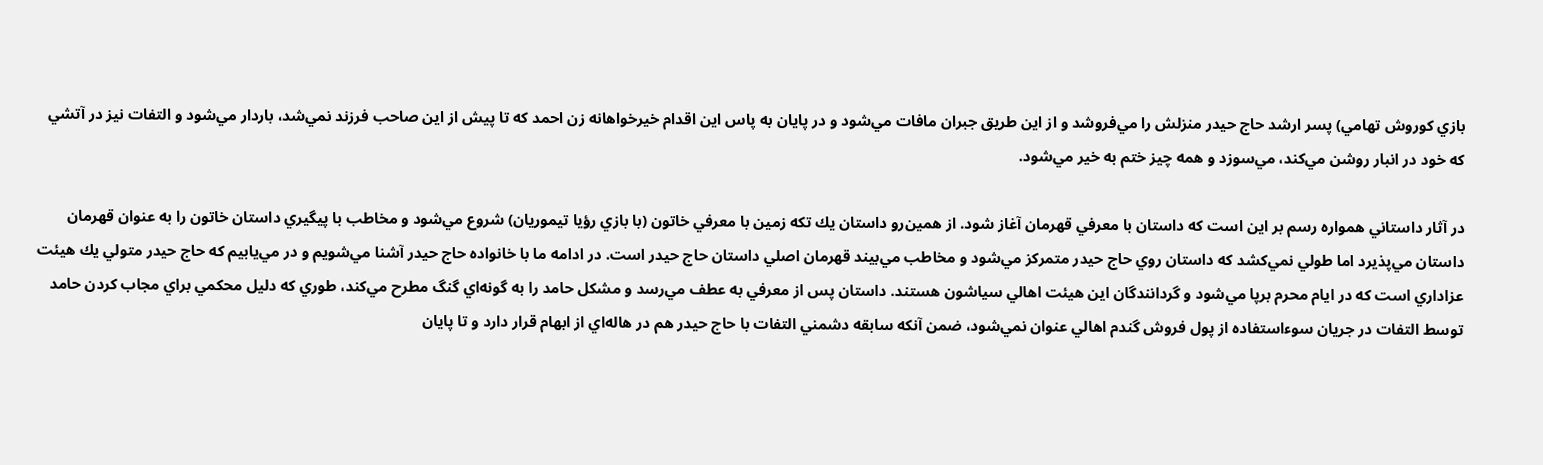بازي كوروش تهامي) پسر ارشد حاج حيدر منزلش را مي‌فروشد و از اين طريق جبران مافات مي‌شود و در پايان به پاس اين اقدام خيرخواهانه زن احمد كه تا پيش از اين صاحب فرزند نمي‌شد، باردار مي‌شود و التفات نيز در آتشي كه خود در انبار روشن مي‌كند، مي‌سوزد و همه چيز ختم به خير مي‌شود.

در آثار داستاني همواره رسم بر اين است كه داستان با معرفي قهرمان آغاز شود. از همين‌رو داستان يك تكه زمين با معرفي خاتون (با بازي رؤيا تيموريان) شروع مي‌شود و مخاطب با پيگيري داستان خاتون را به عنوان قهرمان داستان مي‌پذيرد اما طولي نمي‌كشد كه داستان روي حاج حيدر متمركز مي‌شود و مخاطب مي‌بيند قهرمان اصلي داستان حاج حيدر است. در ادامه ما با خانواده حاج حيدر آشنا مي‌شويم و در مي‌يابيم كه حاج حيدر متولي يك هيئت عزاداري است كه در ايام محرم برپا مي‌شود و گردانندگان اين هيئت اهالي سياشون هستند. داستان پس از معرفي به عطف مي‌رسد و مشكل حامد را به گونه‌اي گنگ مطرح مي‌كند، طوري كه دليل محكمي براي مجاب كردن حامد توسط التفات در جريان سوءاستفاده از پول فروش گندم اهالي عنوان نمي‌شود، ضمن آنكه سابقه دشمني التفات با حاج حيدر هم در هاله‌اي از ابهام قرار دارد و تا پايان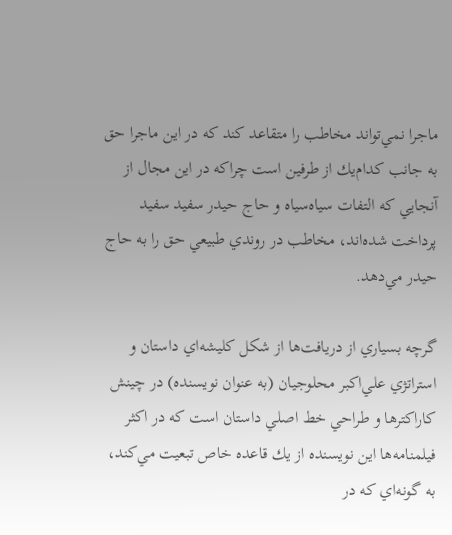ماجرا نمي‌تواند مخاطب را متقاعد كند كه در اين ماجرا حق به جانب كدام‌يك از طرفين است چراكه در اين مجال از آنجايي كه التفات سياه‌سياه و حاج حيدر سفيد سفيد پرداخت شده‌اند، مخاطب در روندي طبيعي حق را به حاج حيدر مي‌دهد.

گرچه بسياري از دريافت‌ها از شكل كليشه‌اي داستان و استراتژي علي‌اكبر محلوجيان (به عنوان نويسنده) در چينش كاراكترها و طراحي خط اصلي داستان است كه در اكثر فيلمنامه‌ها اين نويسنده از يك قاعده خاص تبعيت مي‌كند، به گونه‌اي كه در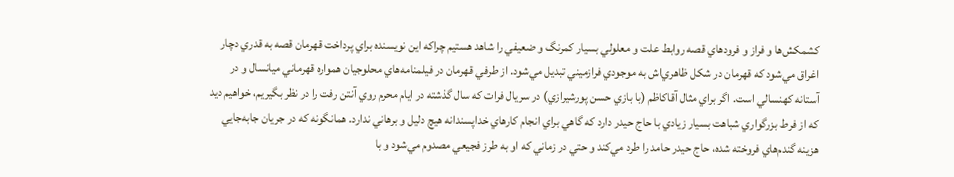كشمكش‌ها و فراز و فرودهاي قصه روابط علت و معلولي بسيار كمرنگ و ضعيفي را شاهد هستيم چراكه اين نويسنده براي پرداخت قهرمان قصه به قدري دچار اغراق مي‌شود كه قهرمان در شكل ظاهري‌اش به موجودي فرازميني تبديل مي‌شود. از طرفي قهرمان در فيلمنامه‌هاي محلوجيان همواره قهرماني ميانسال و در آستانه كهنسالي است. اگر براي مثال آقاكاظم (با بازي حسن پورشيرازي) در سريال فرات كه سال گذشته در ايام محرم روي آنتن رفت را در نظر بگيريم، خواهيم ديد كه از فرط بزرگواري شباهت بسيار زيادي با حاج حيدر دارد كه گاهي براي انجام كارهاي خداپسندانه هيچ دليل و برهاني ندارد. همانگونه كه در جريان جابه‌جايي هزينه گندم‌هاي فروخته شده، حاج حيدر حامد را طرد مي‌كند و حتي در زماني كه او به طرز فجيعي مصدوم مي‌شود و با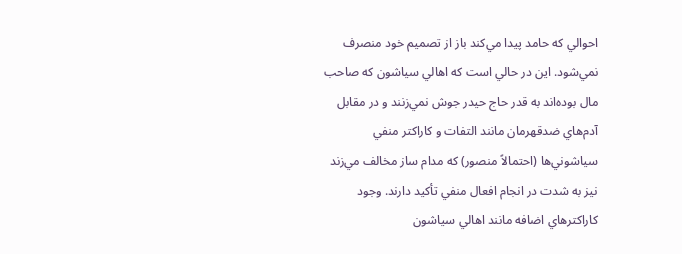احوالي كه حامد پيدا مي‌كند باز از تصميم خود منصرف نمي‌شود. اين در حالي است كه اهالي سياشون كه صاحب مال بوده‌اند به قدر حاج حيدر جوش نمي‌زنند و در مقابل آدم‌هاي ضدقهرمان مانند التفات و كاراكتر منفي سياشوني‌ها (احتمالاً منصور) كه مدام ساز مخالف مي‌زند نيز به شدت در انجام افعال منفي تأكيد دارند. وجود كاراكترهاي اضافه مانند اهالي سياشون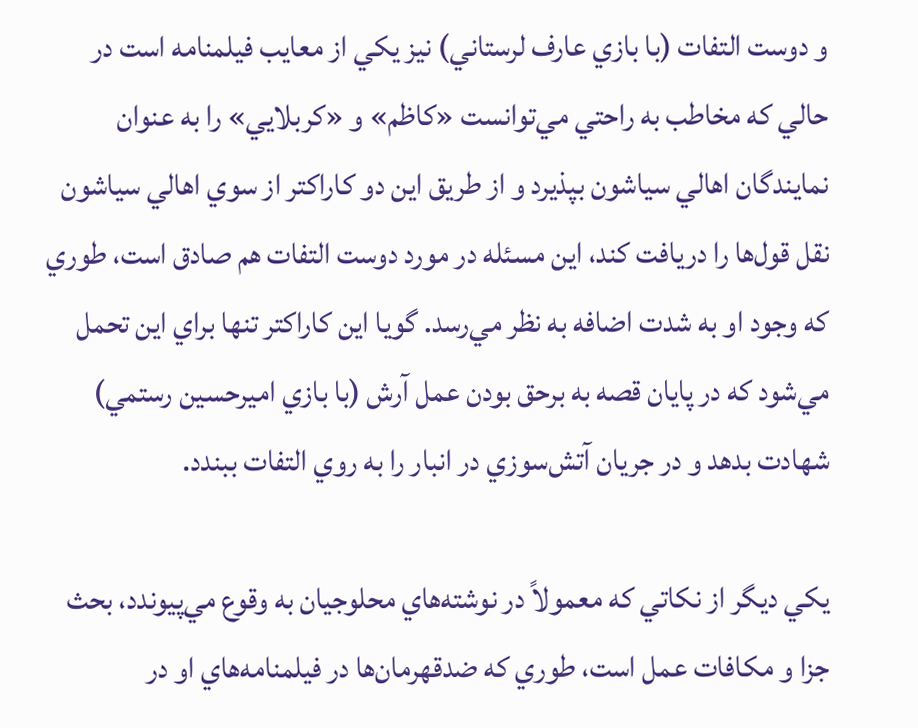و دوست التفات (با بازي عارف لرستاني) نيز يكي از معايب فيلمنامه است در حالي كه مخاطب به راحتي مي‌توانست «كاظم» و «كربلايي» را به عنوان نمايندگان اهالي سياشون بپذيرد و از طريق اين دو كاراكتر از سوي اهالي سياشون نقل قول‌ها را دريافت كند، اين مسئله در مورد دوست التفات هم صادق است، طوري كه وجود او به شدت اضافه به نظر مي‌رسد. گويا اين كاراكتر تنها براي اين تحمل مي‌شود كه در پايان قصه به برحق بودن عمل آرش (با بازي اميرحسين رستمي) شهادت بدهد و در جريان آتش‌سوزي در انبار را به روي التفات ببندد.

يكي ديگر از نكاتي كه معمولاً در نوشته‌هاي محلوجيان به وقوع مي‌پيوندد، بحث جزا و مكافات عمل است، طوري كه ضدقهرمان‌ها در فيلمنامه‌هاي او در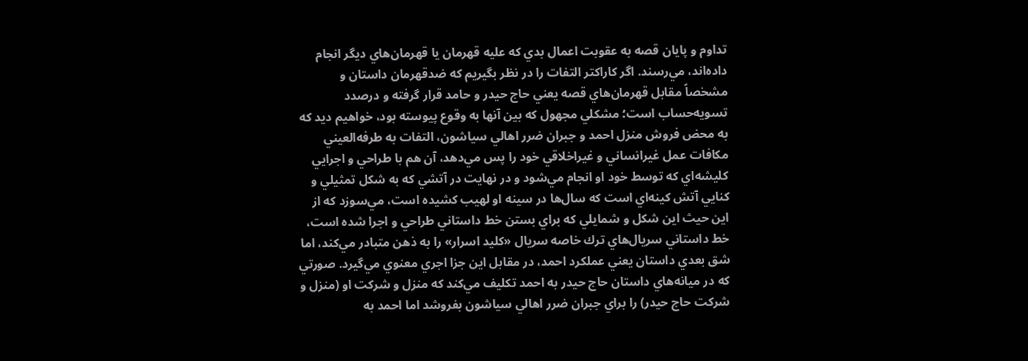تداوم و پايان قصه به عقوبت اعمال بدي كه عليه قهرمان يا قهرمان‌هاي ديگر انجام داده‌اند، مي‌رسند. اگر كاراكتر التفات را در نظر بگيريم كه ضدقهرمان داستان و مشخصاً مقابل قهرمان‌هاي قصه يعني حاج حيدر و حامد قرار گرفته و درصدد تسويه‌حساب است؛ مشكلي مجهول كه بين آنها به وقوع پيوسته بود، خواهيم ديد كه به محض فروش منزل احمد و جبران ضرر اهالي سياشون، التفات به طرفه‌العيني مكافات عمل غيرانساني و غيراخلاقي خود را پس مي‌دهد، آن هم با طراحي و اجرايي كليشه‌اي كه توسط خود او انجام مي‌شود و در نهايت در آتشي كه به شكل تمثيلي و كنايي آتش كينه‌اي است كه سال‌ها در سينه او لهيب كشيده است، مي‌سوزد كه از اين حيث اين شكل و شمايلي كه براي بستن خط داستاني طراحي و اجرا شده است، خط داستاني سريال‌هاي ترك خاصه سريال «كليد اسرار» را به ذهن متبادر مي‌كند، اما شق بعدي داستان يعني عملكرد احمد، در مقابل اين جزا اجري معنوي مي‌گيرد. صورتي كه در ميانه‌هاي داستان حاج حيدر به احمد تكليف مي‌كند كه منزل و شركت او (منزل و شركت حاج حيدر) را براي جبران ضرر اهالي سياشون بفروشد اما احمد به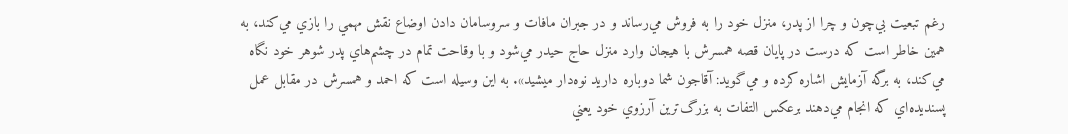رغم تبعيت بي‌چون و چرا از پدر، منزل خود را به فروش مي‌رساند و در جبران مافات و سروسامان دادن اوضاع نقش مهمي را بازي مي‌كند، به همين خاطر است كه درست در پايان قصه همسرش با هيجان وارد منزل حاج حيدر مي‌شود و با وقاحت تمام در چشم‌هاي پدر شوهر خود نگاه مي‌كند، به برگه آزمايش اشاره كرده و مي‌گويد: آقاجون شما دوباره داريد نوه‌دار ميشيد». به اين وسيله است كه احمد و همسرش در مقابل عمل پسنديده‌اي كه انجام مي‌دهند برعكس التفات به بزرگ‌ترين آرزوي خود يعني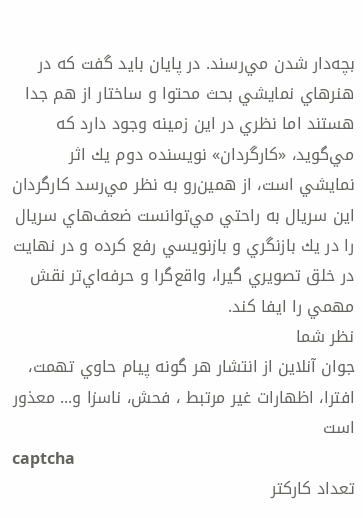بچه‌دار شدن مي‌رسند. در پايان بايد گفت كه در هنرهاي نمايشي بحث محتوا و ساختار از هم جدا هستند اما نظري در اين زمينه وجود دارد كه مي‌گويد، «كارگردان» نويسنده دوم يك اثر نمايشي است، از همين‌رو به نظر مي‌رسد كارگردان اين سريال به راحتي مي‌توانست ضعف‌هاي سريال را در يك بازنگري و بازنويسي رفع كرده و در نهايت در خلق تصويري گيرا، واقع‌گرا و حرفه‌اي‌تر نقش مهمي را ايفا كند.
نظر شما
جوان آنلاين از انتشار هر گونه پيام حاوي تهمت، افترا، اظهارات غير مرتبط ، فحش، ناسزا و... معذور است
captcha
تعداد کارکتر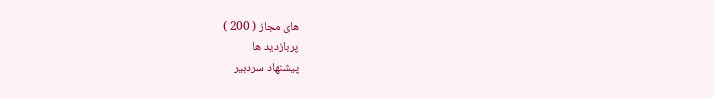های مجاز ( 200 )
پربازدید ها
پیشنهاد سردبیر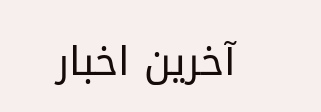آخرین اخبار